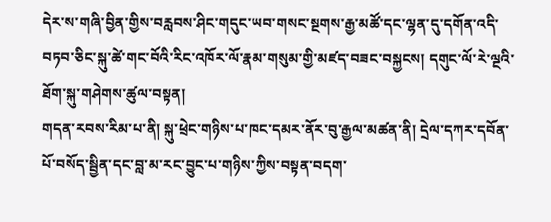དེར་ས་གཞི་བྱིན་གྱིས་བརླབས་ཤིང་གདུང་ཡབ་གསང་སྔགས་རྒྱ་མཚོ་དང་ལྷན་དུ་དགོན་འདི་བཏབ་ཅིང་སྐུ་ཚེ་གང་བོའི་རིང་འཁོར་ལོ་རྣམ་གསུམ་གྱི་མཛད་བཟང་བསྐྱངས། དགུང་ལོ་རེ་ལྔའི་ཐོག་སྐུ་གཤེགས་ཚུལ་བསྟན།
གདན་རབས་རིམ་པ་ནི། སྐུ་ཕྲེང་གཉིས་པ་ཁང་དམར་ནོར་བུ་རྒྱལ་མཚན་ནི། དྲེལ་དཀར་དབོན་པོ་བསོད་སྦྱིན་དང་བླ་མ་རང་བྱུང་པ་གཉིས་ཀྱིས་བསྟན་བདག་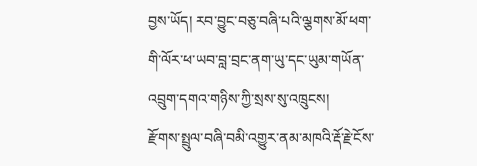བྱས་ཡོད། རབ་བྱུང་བཅུ་བཞི་པའི་ལྕགས་མོ་ཕག་གི་ལོར་ཕ་ཡབ་བླ་བྲང་ནག་ཡུ་དང་ཡུམ་གཡོན་འབྲུག་དགའ་གཉིས་ཀྱི་སྲས་སུ་འཁྲུངས།
རྫོགས་སྤྲུལ་བཞི་བམི་འགྱུར་ནམ་མཁའི་རྡོ་རྗེ་ངོས་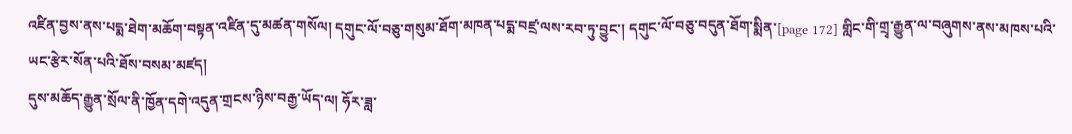འཛིན་བྱས་ནས་པདྨ་ཐེག་མཆོག་བསྟན་འཛིན་དུ་མཚན་གསོལ། དགུང་ལོ་བཅུ་གསུམ་ཐོག་མཁན་པདྨ་བཛྲ་ལས་རབ་ཏུ་བྱུང་། དགུང་ལོ་བཅུ་བདུན་ཐོག་སྨིན་[page 172] གླིང་གི་གྲྭ་རྒྱུན་ལ་བཞུགས་ནས་མཁས་པའི་ཡང་རྩེར་སོན་པའི་ཐོས་བསམ་མཛད།
དུས་མཆོད་རྒྱུན་སྲོལ་ནི་ཁྱོན་དགེ་འདུན་གྲངས་ཉིས་བརྒྱ་ཡོད་ལ། ཧོར་ཟླ་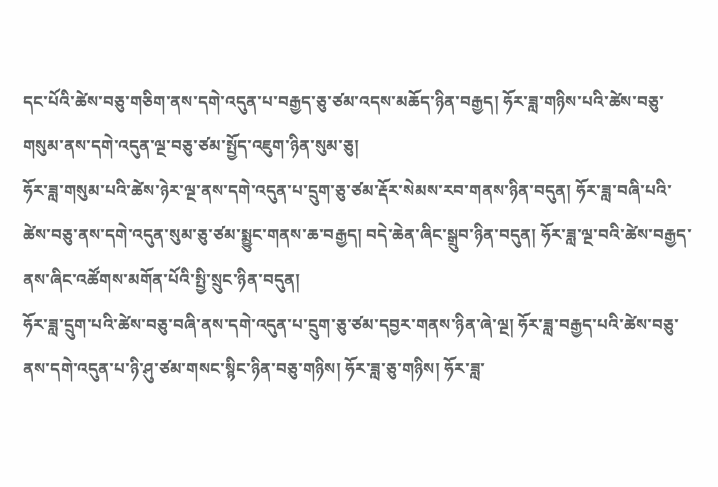དང་པོའི་ཚེས་བཅུ་གཅིག་ནས་དགེ་འདུན་པ་བརྒྱད་ཅུ་ཙམ་འདས་མཆོད་ཉིན་བརྒྱད། ཧོར་ཟླ་གཉིས་པའི་ཚེས་བཅུ་གསུམ་ནས་དགེ་འདུན་ལྔ་བཅུ་ཙམ་སྤྱོད་འཇུག་ཉིན་སུམ་ཅུ།
ཧོར་ཟླ་གསུམ་པའི་ཚེས་ཉེར་ལྔ་ནས་དགེ་འདུན་པ་དྲུག་ཅུ་ཙམ་རྡོར་སེམས་རབ་གནས་ཉིན་བདུན། ཧོར་ཟླ་བཞི་པའི་ཚེས་བཅུ་ནས་དགེ་འདུན་སུམ་ཅུ་ཙམ་སྨྱུང་གནས་ཆ་བརྒྱད། བདེ་ཆེན་ཞིང་སྒྲུབ་ཉིན་བདུན། ཧོར་ཟླ་ལྔ་བའི་ཚེས་བརྒྱད་ནས་ཞིང་འཚོགས་མགོན་པོའི་སྤྱི་སྲུང་ཉིན་བདུན།
ཧོར་ཟླ་དྲུག་པའི་ཚེས་བཅུ་བཞི་ནས་དགེ་འདུན་པ་དྲུག་ཅུ་ཙམ་དབྱར་གནས་ཉིན་ཞེ་ལྔ། ཧོར་ཟླ་བརྒྱད་པའི་ཚེས་བཅུ་ནས་དགེ་འདུན་པ་ཉི་ཤུ་ཙམ་གསང་སྙིང་ཉིན་བཅུ་གཉིས། ཧོར་ཟླ་ཅུ་གཉིས། ཧོར་ཟླ་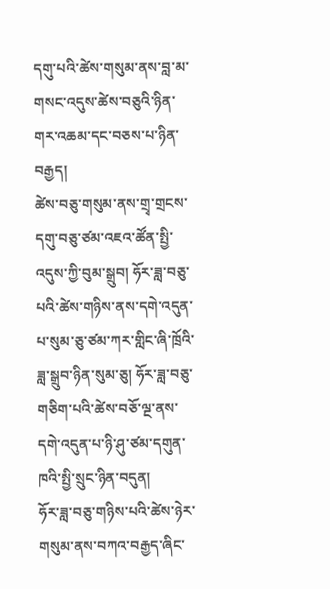དགུ་པའི་ཚེས་གསུམ་ནས་བླ་མ་གསང་འདུས་ཚེས་བཅུའི་ཉིན་གར་འཆམ་དང་བཅས་པ་ཉིན་བརྒྱད།
ཚེས་བཅུ་གསུམ་ནས་གྲྭ་གྲངས་དགུ་བཅུ་ཙམ་འཇའ་ཚོན་སྤྱི་འདུས་ཀྱི་བུམ་སྒྲུབ། ཧོར་ཟླ་བཅུ་པའི་ཚེས་གཉིས་ནས་དགེ་འདུན་པ་སུམ་ཅུ་ཙམ་ཀར་གླིང་ཞི་ཁྲོའི་ཟླ་སྒྲུབ་ཉིན་སུམ་ཅུ། ཧོར་ཟླ་བཅུ་གཅིག་པའི་ཚེས་བཅོ་ལྔ་ནས་དགེ་འདུན་པ་ཉི་ཤུ་ཙམ་དགུན་ཁའི་སྤྱི་སྲུང་ཉིན་བདུན།
ཧོར་ཟླ་བཅུ་གཉིས་པའི་ཚེས་ཉེར་གསུམ་ནས་བཀའ་བརྒྱད་ཞིང་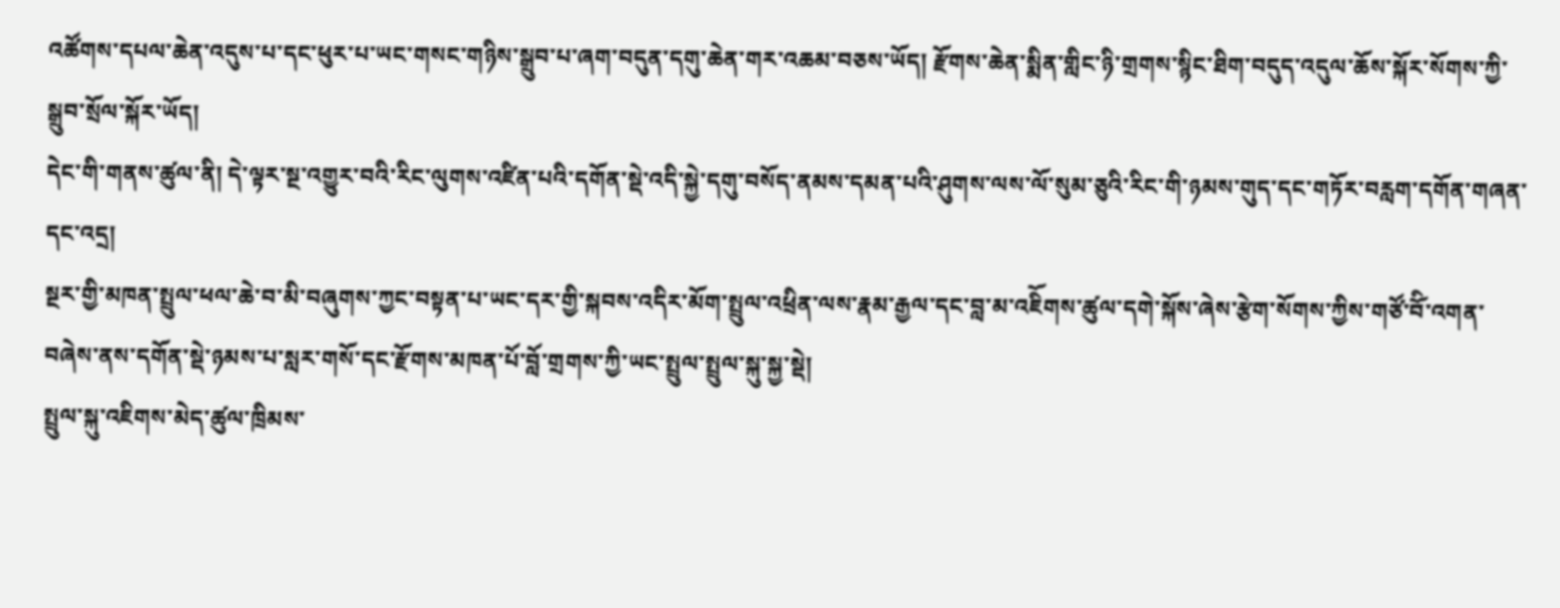འཚོགས་དཔལ་ཆེན་འདུས་པ་དང་ཕུར་པ་ཡང་གསང་གཉིས་སྒྲུབ་པ་ཞག་བདུན་དགུ་ཆེན་གར་འཆམ་བཅས་ཡོད། རྫོགས་ཆེན་སྨིན་གླིང་ཉི་གྲགས་སྙིང་ཐིག་བདུད་འདུལ་ཆོས་སྐོར་སོགས་ཀྱི་སྒྲུབ་སྲོལ་སྐོར་ཡོད།
དེང་གི་གནས་ཚུལ་ནི། དེ་ལྟར་སྔ་འགྱུར་བའི་རིང་ལུགས་འཛིན་པའི་དགོན་སྡེ་འདི་སྐྱེ་དགུ་བསོད་ནམས་དམན་པའི་ཤུགས་ལས་ལོ་སུམ་ཅུའི་རིང་གི་ཉམས་གུད་དང་གཏོར་བརླག་དགོན་གཞན་དང་འདྲ།
སྔར་གྱི་མཁན་སྤྲུལ་ཕལ་ཆེ་བ་མི་བཞུགས་ཀྱང་བསྟན་པ་ཡང་དར་གྱི་སྐབས་འདིར་མོག་སྤྲུལ་འཕྲིན་ལས་རྣམ་རྒྱལ་དང་བླ་མ་འཇིོགས་ཚུལ་དགེ་སྐོས་ཞེས་རྩེག་སོགས་ཀྱིས་གཙོ་བོི་འགན་བཞེས་ནས་དགོན་སྡེ་ཉམས་པ་སླར་གསོ་དང་རྫོགས་མཁན་པོ་བློ་གྲགས་ཀྱི་ཡང་སྤྲུལ་སྤྲུལ་སྐུ་སྐྱ་སྡེ།
སྤྲུལ་སྐུ་འཇིགས་མེད་ཚུལ་ཁྲིམས་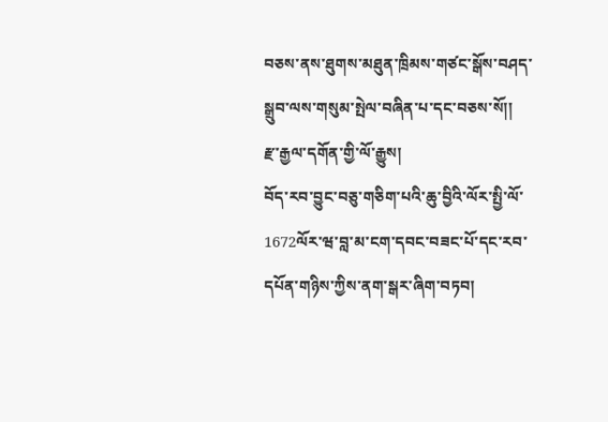བཅས་ནས་ཐུགས་མཐུན་ཁྲིམས་གཙང་སྒོས་བཤད་སྒྲུབ་ལས་གསུམ་སྤེལ་བཞིན་པ་དང་བཅས་སོ།།
རྫ་རྒྱལ་དགོན་གྱི་ལོ་རྒྱུས།
བོད་རབ་བྱུང་བཅུ་གཅིག་པའི་ཆུ་བྱིའི་ལོར་སྤྱི་ལོ་1672ལོར་ཝ་བླ་མ་ངག་དབང་བཟང་པོ་དང་རབ་དཔོན་གཉིས་ཀྱིས་ནག་སྒར་ཞིག་བཏབ།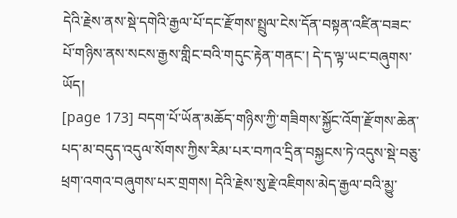དེའི་རྗེས་ནས་སྡེ་དགེའི་རྒྱལ་པོ་དང་རྫོགས་སྤྲུལ་ངེས་དོན་བསྟན་འཛིན་བཟང་པོ་གཉིས་ནས་སངས་རྒྱས་གླིང་བའི་གདུང་རྟེན་གནང་། དེ་ད་ལྟ་ཡང་བཞུགས་ཡོད།
[page 173] བདག་པོ་ཡོན་མཆོད་གཉིས་ཀྱི་གཟིགས་སྐྱོང་འོག་རྫོགས་ཆེན་པད་མ་བདུད་འདུལ་སོགས་ཀྱིས་རིམ་པར་བཀའ་དྲིན་བསྐྱངས་ཏེ་འདུས་སྡེ་བཅུ་ཕྲག་འགའ་བཞུགས་པར་གྲགས། དེའི་རྗེས་སུ་རྗེ་འཇིགས་མེད་རྒྱལ་བའི་མྱུ་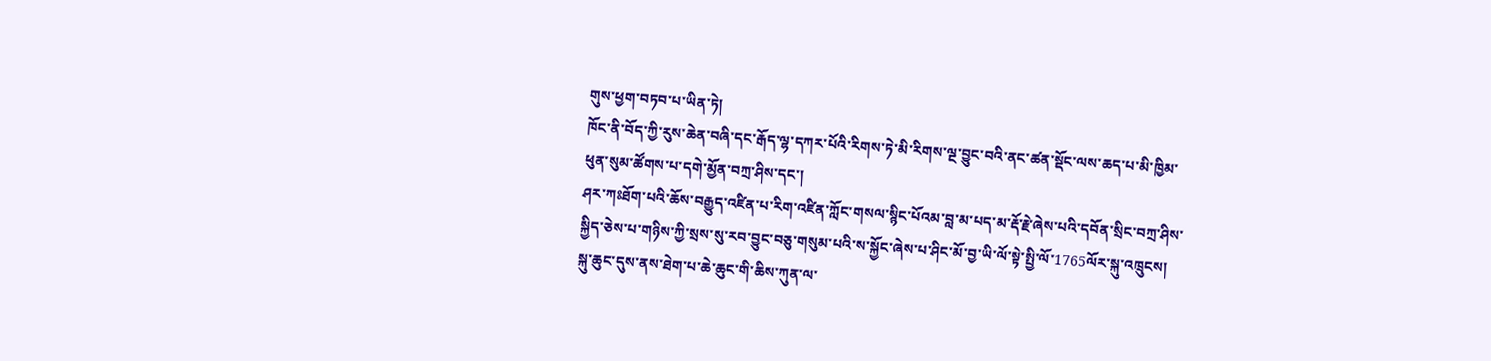གུས་ཕྱག་བཏབ་པ་ཡིན་ཏེ།
ཁོང་ནི་བོད་ཀྱི་རུས་ཆེན་བཞི་དང་རྒོད་ལྷ་དཀར་པོའི་རིགས་ཏེ་མི་རིགས་ལྔ་བྱུང་བའི་ནང་ཚན་སྡོང་ལས་ཆད་པ་མི་ཁྱིམ་ཕུན་སུམ་ཚོགས་པ་དགེ་མྱོན་བཀྲ་ཤིས་དང་།
ཤར་ཀཿཐོག་པའི་ཆོས་བརྒྱུད་འཛིན་པ་རིག་འཛིན་ཀློང་གསལ་སྙིང་པོའམ་བླ་མ་པད་མ་རྡོ་རྗེ་ཞེས་པའི་དབོན་སྲིང་བཀྲ་ཤིས་སྐྱིད་ཅེས་པ་གཉིས་ཀྱི་སྲས་སུ་རབ་བྱུང་བཅུ་གསུམ་པའི་ས་སྐྱོང་ཞེས་པ་ཤིང་མོ་བྱ་ཡི་ལོ་སྟེ་སྤྱི་ལོ་1765ལོར་སྐུ་འཁྲུངས།
སྐུ་ཆུང་དུས་ནས་ཐེག་པ་ཆེ་ཆུང་གི་ཆིས་ཀུན་ལ་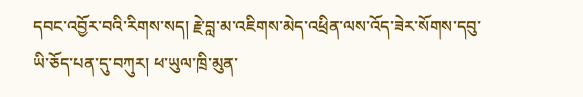དབང་འབྱོར་བའི་རིགས་སད། རྗེ་བླ་མ་འཇིགས་མེད་འཕྲིན་ལས་འོད་ཟེར་སོགས་དབུ་ཡི་ཅོད་པན་དུ་བཀུར། ཕ་ཡུལ་ཁྲི་མུན་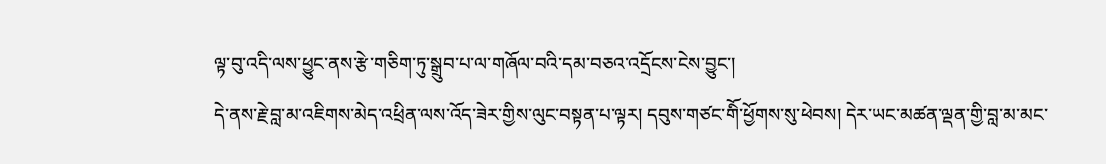ལྟ་བུ་འདི་ལས་ཕྱུང་ནས་རྩེ་གཅིག་ཏུ་སྒྲུབ་པ་ལ་གཞོལ་བའི་དམ་བཅའ་འདྲོངས་ངེས་བྱུང་།
དེ་ནས་རྗེ་བླ་མ་འཇིགས་མེད་འཕྲིན་ལས་འོད་ཟེར་གྱིས་ལུང་བསྟན་པ་ལྟར། དབུས་གཙང་གིོ་ཕྱོགས་སུ་ཕེབས། དེར་ཡང་མཚན་ལྡན་གྱི་བླ་མ་མང་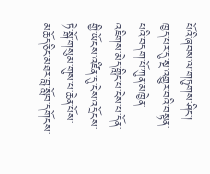པོའི་ཞབས་ལ་གཏུགས་ཤིང་།
ཁྱད་པར་དུ་སྔ་འགྱུར་བའི་བསྟན་པའི་བདག་པོ་ཀུན་མཁྱེན་འཇིགས་མེད་གླིང་པ་ངེས་པ་དོན་གྱི་ཡོངས་འཛིན་དུ་ངེས་འདྲོངས་ཏེ་སྒོ་གསུམ་གུས་པ་ཆེན་པོས་མཆོད་ཅིང་མཐར་བླ་སློབ་དགོངས་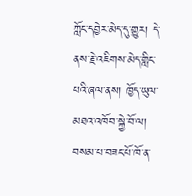ཀློང་དབྱེར་མེད་དུ་གྱུར། དེ་ནས་རྗེ་འཇིགས་མེད་གླིང་པའི་ཞལ་ནས། ཁྱོད་ཡུལ་མཐའ་འཁོབ་སྐྱེ་བོ་ལ།
བསམ་པ་བཟང་པོ་ཁོ་ན་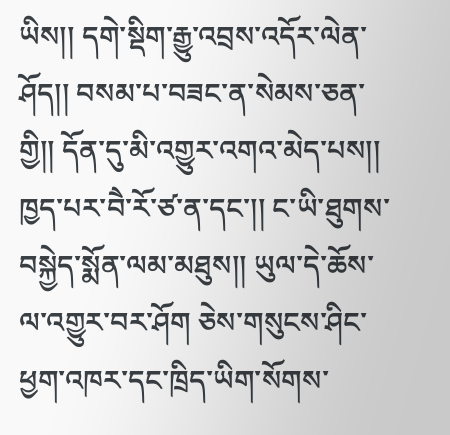ཡིས།། དགེ་སྡིག་རྒྱུ་འབྲས་འདོར་ལེན་ཤོད།། བསམ་པ་བཟང་ན་སེམས་ཅན་གྱི།། དོན་དུ་མི་འགྱུར་འགའ་མེད་པས།། ཁྱད་པར་བཻ་རོ་ཙ་ན་དང་།། ང་ཡི་ཐུགས་བསྐྱེད་སྨོན་ལམ་མཐུས།། ཡུལ་དེ་ཆོས་ལ་འགྱུར་བར་ཤོག ཅེས་གསུངས་ཤིང་ཕྱག་འཁར་དང་ཁྲིད་ཡིག་སོགས་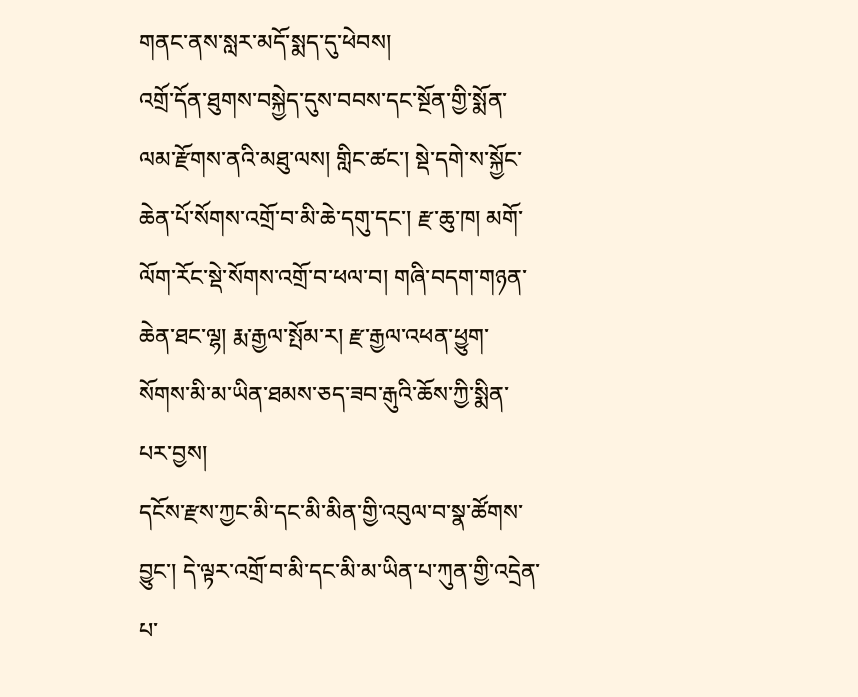གནང་ནས་སླར་མདོ་སྨད་དུ་ཕེབས།
འགྲོ་དོན་ཐུགས་བསྐྱེད་དུས་བབས་དང་སྔོན་གྱི་སྨོན་ལམ་རྫོགས་ནའི་མཐུ་ལས། གླིང་ཚང་། སྡེ་དགེ་ས་སྐྱོང་ཆེན་པོ་སོགས་འགྲོ་བ་མི་ཆེ་དགུ་དང་། རྫ་ཆུ་ཁ། མགོ་ལོག་རོང་སྡེ་སོགས་འགྲོ་བ་ཕལ་བ། གཞི་བདག་གཉན་ཆེན་ཐང་ལྷ། རྨ་རྒྱལ་སྤོམ་ར། རྫ་རྒྱལ་འཕན་ཕྱུག་སོགས་མི་མ་ཡིན་ཐམས་ཅད་ཟབ་རྒུའི་ཆོས་ཀྱི་སྨིན་པར་བྱས།
དངོས་རྫས་ཀྱང་མི་དང་མི་མིན་གྱི་འབུལ་བ་སྣ་ཚོགས་བྱུང་། དེ་ལྟར་འགྲོ་བ་མི་དང་མི་མ་ཡིན་པ་ཀུན་གྱི་འདྲེན་པ་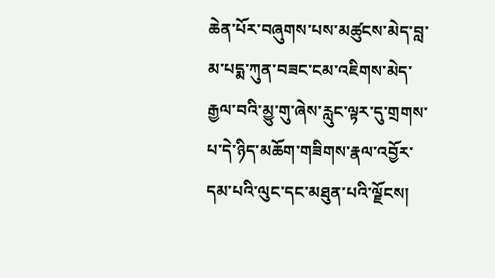ཆེན་པོར་བཞུགས་པས་མཚུངས་མེད་བླ་མ་པདྨ་ཀུན་བཟང་ངམ་འཇིགས་མེད་རྒྱལ་བའི་མྱུ་གུ་ཞེས་རླུང་ལྟར་དུ་གྲགས་པ་དེ་ཉིད་མཆོག་གཟིགས་རྣལ་འབྱོར་དམ་པའི་ལུང་དང་མཐུན་པའི་ལྗོངས།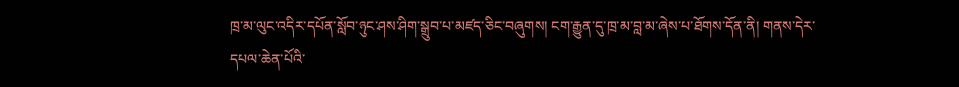ཁྲ་མ་ལུང་འདིར་དཔོན་སློབ་ཉུང་ཤས་ཤིག་སྒྲུབ་པ་མཛད་ཅིང་བཞུགས། ངག་རྒྱུན་དུ་ཁྲ་མ་བླ་མ་ཞེས་པ་ཐོགས་དོན་ནི། གནས་དེར་དཔལ་ཆེན་པོའི་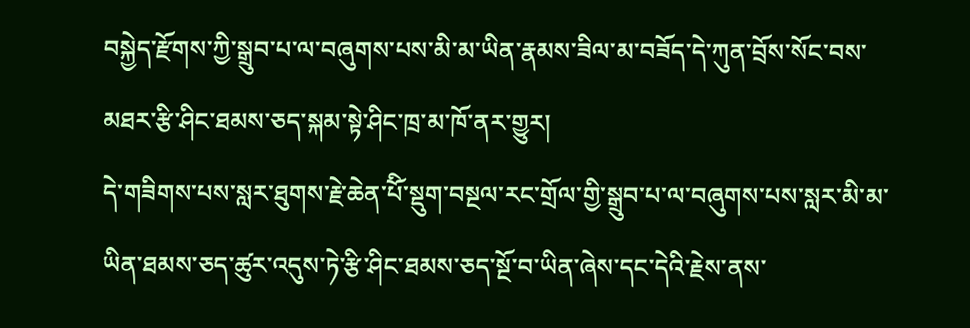བསྐྱེད་རྫོགས་ཀྱི་སྒྲུབ་པ་ལ་བཞུགས་པས་མི་མ་ཡིན་རྣམས་ཟིལ་མ་བཟོད་དེ་ཀུན་བྲོས་སོང་བས་མཐར་རྩི་ཤིང་ཐམས་ཅད་སྐམ་སྟེ་ཤིང་ཁྲ་མ་ཁོ་ནར་གྱུར།
དེ་གཟིགས་པས་སླར་ཐུགས་རྗེ་ཆེན་པོི་སྡུག་བསྔལ་རང་གྲོལ་གྱི་སྒྲུབ་པ་ལ་བཞུགས་པས་སླར་མི་མ་ཡིན་ཐམས་ཅད་ཚུར་འདུས་ཏེ་རྩི་ཤིང་ཐམས་ཅད་སྔོ་བ་ཡིན་ཞེས་དང་དེའི་རྗེས་ནས་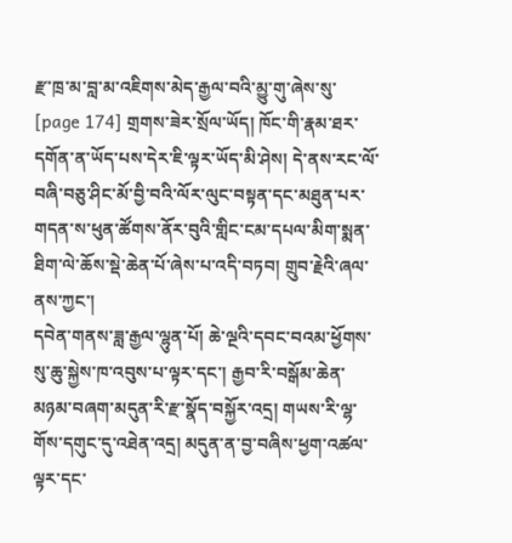རྫ་ཁྲ་མ་བླ་མ་འཇིགས་མེད་རྒྱལ་བའི་མྱུ་གུ་ཞེས་སུ་
[page 174] གྲགས་ཟེར་སྲོལ་ཡོད། ཁོང་གི་རྣམ་ཐར་དགོན་ན་ཡོད་པས་དེར་ཇི་ལྟར་ཡོད་མི་ཤེས། དེ་ནས་རང་ལོ་བཞི་བཅུ་ཤིང་མོ་བྱི་བའི་ལོར་ལུང་བསྟན་དང་མཐུན་པར་གདན་ས་ཕུན་ཚོགས་ནོར་བུའི་གླིང་ངམ་དཔལ་མིག་སྨན་ཐིག་ལེ་ཆོས་སྡེ་ཆེན་པོ་ཞེས་པ་འདི་བཏབ། གྲུབ་རྗེའི་ཞལ་ནས་ཀྱང་།
དབེན་གནས་ཟླ་རྒྱལ་ལྷུན་པོ། ཆེ་ལྔའི་དབང་བའམ་ཕྱོགས་སུ་ཆུ་སྐྱེས་ཁ་འབུས་པ་ལྟར་དང་། རྒྱབ་རི་བསྒོམ་ཆེན་མཉམ་བཞག་མདུན་རི་རྫ་སྣོད་བསྐྱོར་འདྲ། གཡས་རི་ལྷ་གོས་དགུང་དུ་འཐེན་འདྲ། མདུན་ན་བྱ་བཞིས་ཕྱག་འཚལ་ལྟར་དང་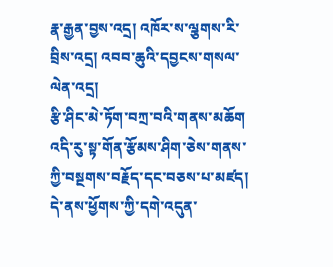རྣ་རྒྱན་བྱས་འདྲ། འཁོར་ས་ལྕགས་རི་བྲིས་འདྲ། འབབ་ཆུའི་དབྱངས་གསལ་ལེན་འདྲ།
རྩི་ཤིང་མེ་ཏོག་བཀྲ་བའི་གནས་མཆོག འདི་རུ་སྟ་གོན་རྩོམས་ཤིག་ཅེས་གནས་ཀྱི་བསྔགས་བརྗོད་དང་བཅས་པ་མཛད། དེ་ནས་ཕྱོགས་ཀྱི་དགེ་འདུན་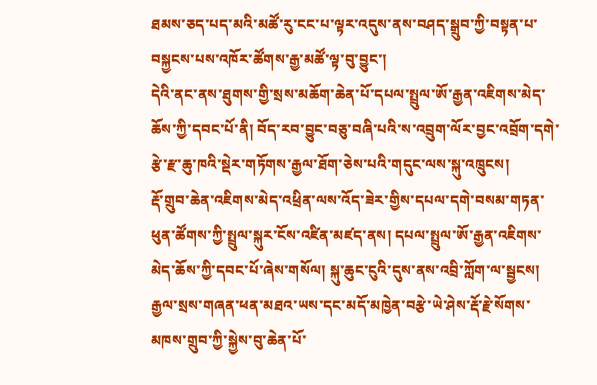ཐམས་ཅད་པད་མའི་མཚོ་རུ་ངང་པ་ལྟར་འདུས་ནས་བཤད་སྒྲུབ་ཀྱི་བསྟན་པ་བསྐྱངས་པས་འཁོར་ཚོགས་རྒྱ་མཚོ་ལྟ་བུ་བྱུང་།
དེའི་ནང་ནས་ཐུགས་གྱི་སྲས་མཆོག་ཆེན་པོ་དཔལ་སྤྲུལ་ཨོ་རྒྱན་འཇིགས་མེད་ཆོས་ཀྱི་དབང་པོ་ནི། བོད་རབ་བྱུང་བཅུ་བཞི་པའི་ས་འབྲུག་ལོར་བྱང་འབྲོག་དགེ་རྩེ་རྫ་ཆུ་ཁའི་སྡེར་གཏོགས་རྒྱལ་ཐོག་ཅེས་པའི་གདུང་ལས་སྐུ་འཁྲུངས།
རྡོ་གྲུབ་ཆེན་འཇིགས་མེད་འཕྲིན་ལས་འོད་ཟེར་གྱིས་དཔལ་དགེ་བསམ་གཏན་ཕུན་ཚོགས་ཀྱི་སྤྲུལ་སྐུར་ངོས་འཛིན་མཛད་ནས། དཔལ་སྤྲུལ་ཨོ་རྒྱན་འཇིགས་མེད་ཆོས་ཀྱི་དབང་པོ་ཞེས་གསོལ། སྐུ་ཆུང་ངུའི་དུས་ནས་འབྲི་ཀློག་ལ་སྦྱངས།
རྒྱལ་སྲས་གཞན་ཕན་མཐའ་ཡས་དང་མདོ་མཁྱེན་བརྩེ་ཡེ་ཤེས་རྡོ་རྗེ་སོགས་མཁས་གྲུབ་ཀྱི་སྐྱེས་བུ་ཆེན་པོ་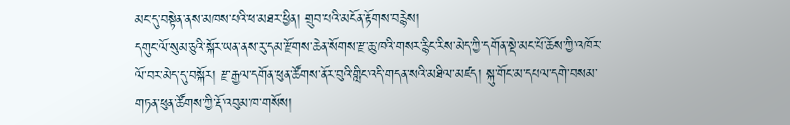མང་དུ་བསྟེན་ནས་མཁས་པའི་ཕ་མཐར་ཕྱིན། གྲུབ་པའི་མངོན་རྟོགས་བརྙེས།
དགུང་ལོ་སུམ་ཅུའི་སྐོར་ཡན་ནས་རུ་དམ་རྫོགས་ཆེན་སོགས་རྫ་ཆུ་ཁའི་གསར་རྙིང་རིས་མེད་ཀྱི་དགོན་སྡེ་མང་པོ་ཆོས་ཀྱི་འཁོར་ལོ་བར་མེད་དུ་བསྐོར། རྫ་རྒྱལ་དགོན་ཕུན་ཚོགས་ནོར་བུའི་གླིང་འདི་གདན་སའི་མཐིལ་མཛད། སྐུ་གོང་མ་དཔལ་དགེ་བསམ་གཏན་ཕུན་ཚོགས་ཀྱི་རྡོ་འབུམ་ཁ་གསོས།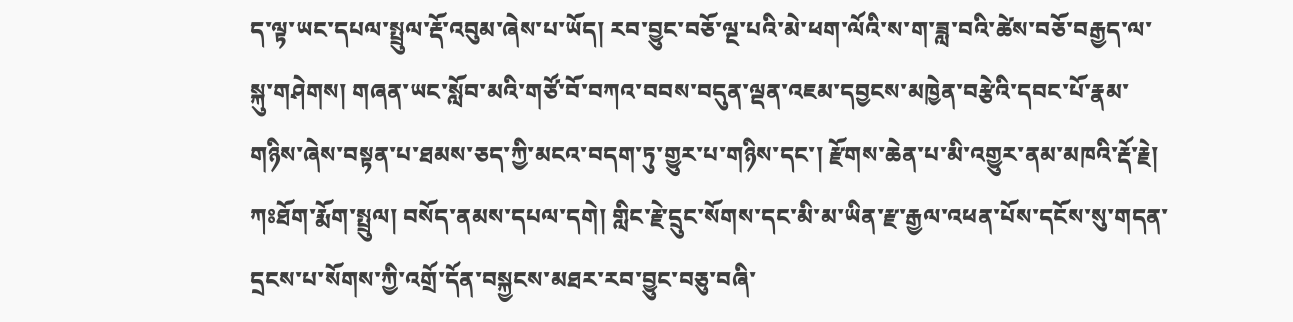ད་ལྟ་ཡང་དཔལ་སྤྲུལ་རྡོ་འབུམ་ཞེས་པ་ཡོད། རབ་བྱུང་བཅོ་ལྔ་པའི་མེ་ཕག་ལོའི་ས་ག་ཟླ་བའི་ཚེས་བཅོ་བརྒྱད་ལ་སྐུ་གཤེགས། གཞན་ཡང་སློབ་མའི་གཙོ་བོ་བཀའ་བབས་བདུན་ལྡན་འཇམ་དབྱངས་མཁྱེན་བརྩེའི་དབང་པོ་རྣམ་གཉིས་ཞེས་བསྟན་པ་ཐམས་ཅད་ཀྱི་མངའ་བདག་ཏུ་གྱུར་པ་གཉིས་དང་། རྫོགས་ཆེན་པ་མི་འགྱུར་ནམ་མཁའི་རྡོ་རྗེ།
ཀཿཐོག་རྨོག་སྤྲུལ། བསོད་ནམས་དཔལ་དགེ། གླིང་རྗེ་དྲུང་སོགས་དང་མི་མ་ཡིན་རྫ་རྒྱལ་འཕན་པོས་དངོས་སུ་གདན་དྲངས་པ་སོགས་ཀྱི་འགྲོ་དོན་བསྐྱངས་མཐར་རབ་བྱུང་བཅུ་བཞི་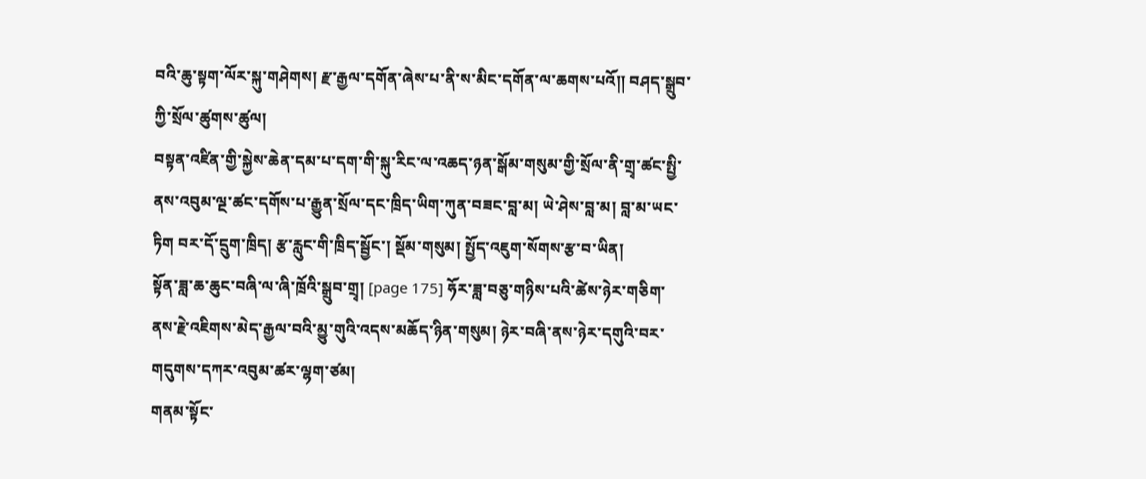བའི་ཆུ་སྟག་ལོར་སྐུ་གཤེགས། རྫ་རྒྱལ་དགོན་ཞེས་པ་ནི་ས་མིང་དགོན་ལ་ཆགས་པའོ༎ བཤད་སྒྲུབ་ཀྱི་སྲོལ་ཚུགས་ཚུལ།
བསྟན་འཛིན་གྱི་སྐྱེས་ཆེན་དམ་པ་དག་གི་སྐུ་རིང་ལ་འཆད་ཉན་སྒོམ་གསུམ་གྱི་སྲོལ་ནི་གྲྭ་ཚང་སྤྱི་ནས་འབུམ་ལྔ་ཚང་དགོས་པ་རྒྱུན་སྲོལ་དང་ཁྲིད་ཡིག་ཀུན་བཟང་བླ་མ། ཡེ་ཤེས་བླ་མ། བླ་མ་ཡང་ཏིག བར་དོ་དྲུག་ཁྲིད། རྩ་རླུང་གི་ཁྲིད་སྦྱོང་། སྡོམ་གསུམ། སྤྱོད་འཇུག་སོགས་རྩ་བ་ཡིན།
སྟོན་ཟླ་ཆ་ཆུང་བཞི་ལ་ཞི་ཁྲོའི་སྒྲུབ་གྲྭ། [page 175] ཧོར་ཟླ་བཅུ་གཉིས་པའི་ཚེས་ཉེར་གཅིག་ནས་རྗེ་འཇིགས་མེད་རྒྱལ་བའི་མྱུ་གུའི་འདས་མཆོད་ཉིན་གསུམ། ཉེར་བཞི་ནས་ཉེར་དགུའི་བར་གདུགས་དཀར་འབུམ་ཚར་ལྷག་ཙམ།
གནམ་སྟོང་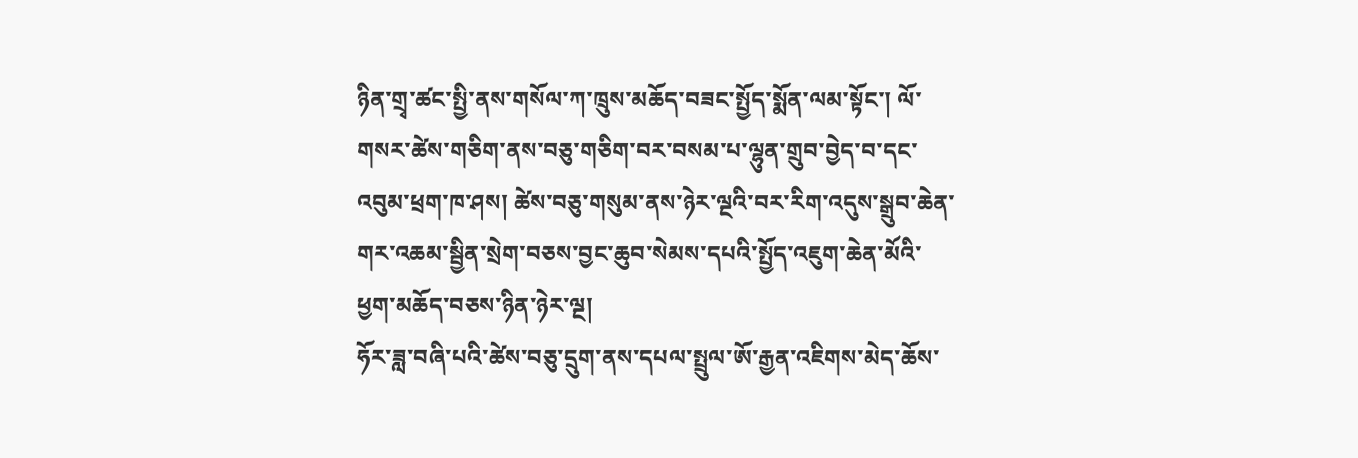ཉིན་གྲྭ་ཚང་སྤྱི་ནས་གསོལ་ཀ་ཁྲུས་མཆོད་བཟང་སྤྱོད་སྨོན་ལམ་སྟོང་། ལོ་གསར་ཚེས་གཅིག་ནས་བཅུ་གཅིག་བར་བསམ་པ་ལྷུན་གྲུབ་བྱེད་བ་དང་འབུམ་ཕྲག་ཁ་ཤས། ཚེས་བཅུ་གསུམ་ནས་ཉེར་ལྔའི་བར་རིག་འདུས་སྒྲུབ་ཆེན་གར་འཆམ་སྦྱིན་སྲེག་བཅས་བྱང་ཆུབ་སེམས་དཔའི་སྤྱོད་འཇུག་ཆེན་མོའི་ཕྱག་མཆོད་བཅས་ཉིན་ཉེར་ལྔ།
ཧོར་ཟླ་བཞི་པའི་ཚེས་བཅུ་དྲུག་ནས་དཔལ་སྤྲུལ་ཨོ་རྒྱན་འཇིགས་མེད་ཆོས་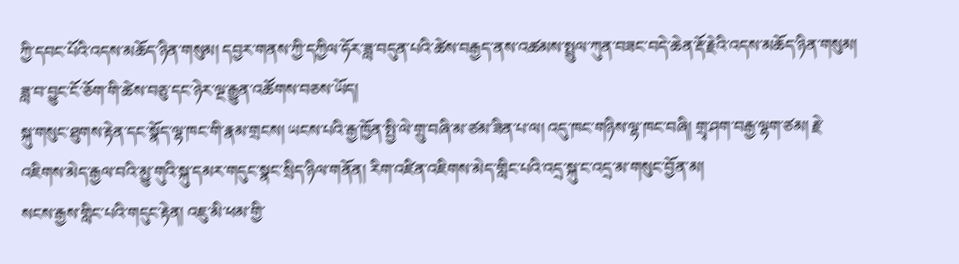ཀྱི་དབང་པོའི་འདས་མཆོད་ཉིན་གསུམ། དབྱར་གནས་ཀྱི་དཀྱིལ་ཧོར་ཟླ་བདུན་པའི་ཚེས་བརྒྱད་ནས་འཚམས་སྤྲུལ་ཀུན་བཟང་བདེ་ཆེན་རྡོ་རྗེའི་འདས་མཆོད་ཉིན་གསུམ། ཟླ་བ་བྱུང་ངོ་ཅོག་གི་ཚེས་བཅུ་དང་ཉེར་ལྔ་རྒྱུན་འཚོགས་བཅས་ཡོད།
སྐུ་གསུང་ཐུགས་རྟེན་དང་སྣོད་ལྷ་ཁང་གི་རྣམ་གྲངས། ཡངས་པའི་རྒྱ་ཁྱོན་སྤྱི་ལེ་གྲུ་བཞི་མ་ཙམ་ཟིན་པ་ལ། འདུ་ཁང་གཉིས་ལྷ་ཁང་བཞི། གྲྭ་ཤག་བརྒྱ་ལྷག་ཙམ། རྗེ་འཇིགས་མེད་རྒྱལ་བའི་མྱུ་གུའི་སྐུ་དམར་གདུང་སྣང་སྲིད་ཉིལ་གནོན། རིག་འཛིན་འཇིགས་མེད་གླིང་པའི་འདྲ་སྐུ་ང་འདྲ་མ་གསུང་བྱོན་མ།
སངས་རྒྱས་གླིང་པའི་གདུང་རྟེན། འཇུ་མི་ཕམ་གྱི་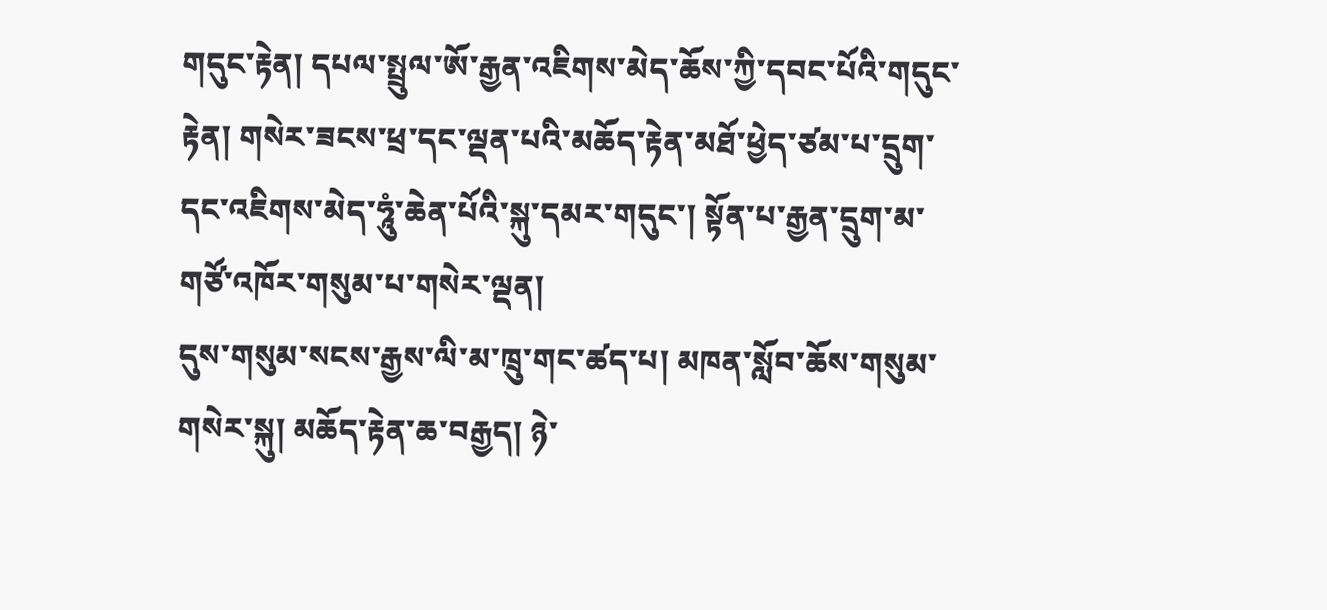གདུང་རྟེན། དཔལ་སྤྲུལ་ཨོ་རྒྱན་འཇིགས་མེད་ཆོས་ཀྱི་དབང་པོའི་གདུང་རྟེན། གསེར་ཟངས་ཕྲ་དང་ལྡན་པའི་མཆོད་རྟེན་མཐོ་ཕྱེད་ཙམ་པ་དྲུག་དང་འཇིགས་མེད་ཧཱུཾ་ཆེན་པོའི་སྐུ་དམར་གདུང་། སྟོན་པ་རྒྱན་དྲུག་མ་གཙོ་འཁོར་གསུམ་པ་གསེར་ལྡན།
དུས་གསུམ་སངས་རྒྱས་ལི་མ་ཁྲུ་གང་ཚད་པ། མཁན་སློབ་ཆོས་གསུམ་གསེར་སྐུ། མཆོད་རྟེན་ཆ་བརྒྱད། ཉེ་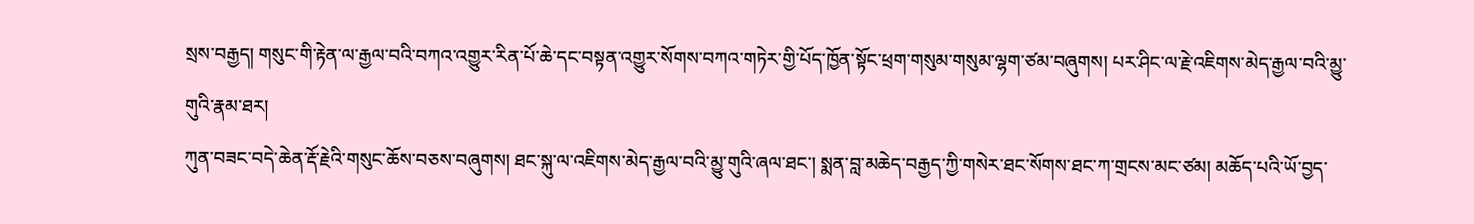སྲས་བརྒྱད། གསུང་གི་རྟེན་ལ་རྒྱལ་བའི་བཀའ་འགྱུར་རིན་པོ་ཆེ་དང་བསྟན་འགྱུར་སོགས་བཀའ་གཏེར་གྱི་པོད་ཁྱོན་སྟོང་ཕྲག་གསུམ་གསུམ་ལྷག་ཙམ་བཞུགས། པར་ཤིང་ལ་རྗེ་འཇིགས་མེད་རྒྱལ་བའི་མྱུ་གུའི་རྣམ་ཐར།
ཀུན་བཟང་བདེ་ཆེན་རྡོ་རྗེའི་གསུང་ཆོས་བཅས་བཞུགས། ཐང་སྐུ་ལ་འཇིགས་མེད་རྒྱལ་བའི་མྱུ་གུའི་ཞལ་ཐང་། སྨན་བླ་མཆེད་བརྒྱད་ཀྱི་གསེར་ཐང་སོགས་ཐང་ཀ་གྲངས་མང་ཙམ། མཆོད་པའི་ཡོ་བྱད་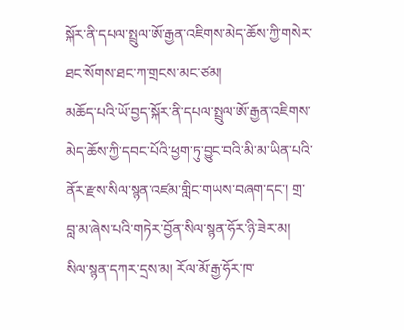སྐོར་ནི་དཔལ་སྤྲུལ་ཨོ་རྒྱན་འཇིགས་མེད་ཆོས་ཀྱི་གསེར་ཐང་སོགས་ཐང་ཀ་གྲངས་མང་ཙམ།
མཆོད་པའི་ཡོ་བྱད་སྐོར་ནི་དཔལ་སྤྲུལ་ཨོ་རྒྱན་འཇིགས་མེད་ཆོས་ཀྱི་དབང་པོའི་ཕྱག་ཏུ་བྱུང་བའི་མི་མ་ཡིན་པའི་ནོར་རྫས་སིལ་སྙན་འཛམ་གླིང་གཡས་བཞག་དང་། གྲ་བླ་མ་ཞེས་པའི་གཏེར་བྱོན་སིལ་སྙན་ཧོར་ཉི་ཟེར་མ། སིལ་སྙན་དཀར་དྲས་མ། རོལ་མོ་རྒྱ་ཧོར་ཁ་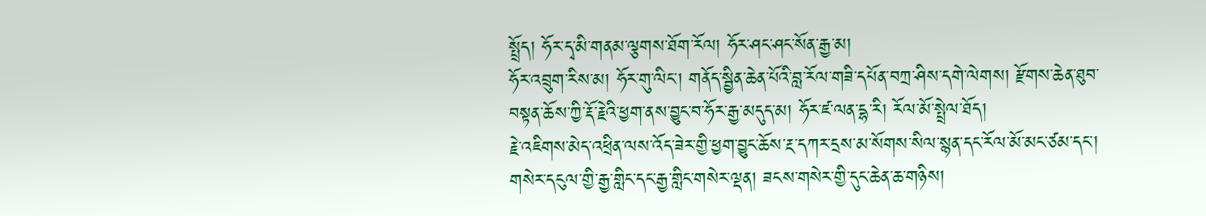སྤྲོད། ཧོར་དྭ་མི་གནམ་ལྕགས་ཐོག་རོལ། ཧོར་ཤང་ཤང་སོན་རྒྱ་མ།
ཧོར་འབྲུག་རིས་མ། ཧོར་གུ་ལིང་། གནོད་སྦྱིན་ཆེན་པོའི་བླ་རོལ་གཟི་དཔོན་བཀྲ་ཤིས་དགེ་ལེགས། རྫོགས་ཆེན་ཐུབ་བསྟན་ཆོས་ཀྱི་རྡོ་རྗེའི་ཕྱག་ནས་བྱུང་བ་ཧོར་རྒྱ་མདུད་མ། ཧོར་ཛ་ལན་དྷ་རི། རོལ་མོ་སྤྲེལ་ཐོད།
རྗེ་འཇིགས་མེད་འཕྲིན་ལས་འོད་ཟེར་གྱི་ཕྱག་བྱུང་ཆོས་རྔ་དཀར་དྲས་མ་སོགས་སིལ་སྙན་དང་རོལ་མོ་མང་ཙམ་དང་། གསེར་དངུལ་གྱི་རྒྱ་གླིང་དང་རྒྱ་གླིང་གསེར་ལྡན། ཟངས་གསེར་གྱི་དུང་ཆེན་ཆ་གཉིས།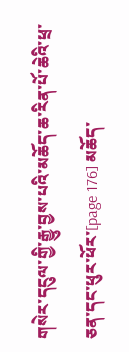གསེར་དངུལ་གྱི་རྒྱུ་བྱས་པའི་མཆོད་ཆ་རིན་པོ་ཆེའི་ཕྲ་ཅན་དང་ཕུར་ཕོར་[page 176] མཆོད་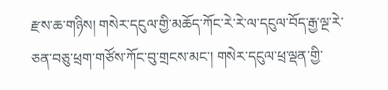རྫས་ཆ་གཉིས། གསེར་དངུལ་གྱི་མཆོད་ཀོང་རེ་རེ་ལ་དངུལ་བོད་རྒྱ་ལྔ་རེ་ཅན་བཅུ་ཕྲག་གཙོས་ཀོང་བུ་གྲངས་མང་། གསེར་དངུལ་ཕྲ་ལྡན་གྱི་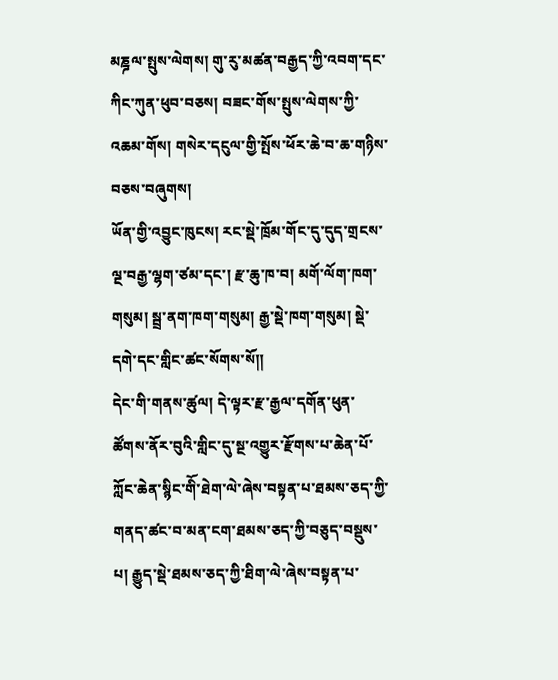མཎྜལ་སྤུས་ལེགས། གུ་རུ་མཚན་བརྒྱད་ཀྱི་འབག་དང་ཀིང་ཀུན་ཕུབ་བཅས། བཟང་གོས་སྤུས་ལེགས་ཀྱི་འཆམ་གོས། གསེར་དངུལ་གྱི་སྤོས་ཕོར་ཆེ་བ་ཆ་གཉིས་བཅས་བཞུགས།
ཡོན་གྱི་འབྱུང་ཁུངས། རང་སྡེ་ཁྲོམ་གོང་དུ་དུད་གྲངས་ལྔ་བརྒྱ་ལྷག་ཙམ་དང་། རྫ་ཆུ་ཁ་བ། མགོ་ལོག་ཁག་གསུམ། སྦྲ་ནག་ཁག་གསུམ། རྒྱ་སྡེ་ཁག་གསུམ། སྡེ་དགེ་དང་གླིང་ཚང་སོགས་སོ༎
དེང་གི་གནས་ཚུལ། དེ་ལྟར་རྫ་རྒྱལ་དགོན་ཕུན་ཚོགས་ནོར་བུའི་གླིང་དུ་སྔ་འགྱུར་རྫོགས་པ་ཆེན་པོ་ཀློང་ཆེན་སྙིང་གིོ་ཐེག་ལེ་ཞེས་བསྟན་པ་ཐམས་ཅད་ཀྱི་གནད་ཚང་བ་མན་ངག་ཐམས་ཅད་ཀྱི་བཅུད་བསྡུས་པ། རྒྱུད་སྡེ་ཐམས་ཅད་ཀྱི་ཐིག་ལེ་ཞེས་བསྟན་པ་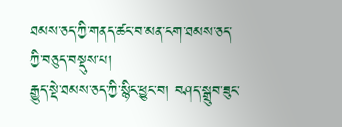ཐམས་ཅད་ཀྱི་གནད་ཚང་བ་མན་ངག་ཐམས་ཅད་ཀྱི་བཅུད་བསྡུས་པ།
རྒྱུད་སྡེ་ཐམས་ཅད་ཀྱི་སྙིང་ཕྱུང་བ། བཤད་སྒྲུབ་ཟུང་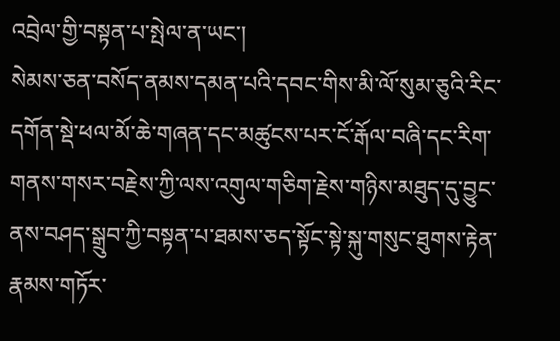འབྲེལ་གྱི་བསྟན་པ་སྤེལ་ན་ཡང་།
སེམས་ཅན་བསོད་ནམས་དམན་པའི་དབང་གིས་མི་ལོ་སུམ་ཅུའི་རིང་དགོན་སྡེ་ཕལ་མོ་ཆེ་གཞན་དང་མཚུངས་པར་ངོ་རྒོལ་བཞི་དང་རིག་གནས་གསར་བརྗེས་ཀྱི་ལས་འགུལ་གཅིག་རྗེས་གཉིས་མཐུད་དུ་བྱུང་ནས་བཤད་སྒྲུབ་ཀྱི་བསྟན་པ་ཐམས་ཅད་སྟོང་སྟེ་སྐུ་གསུང་ཐུགས་རྟེན་རྣམས་གཏོར་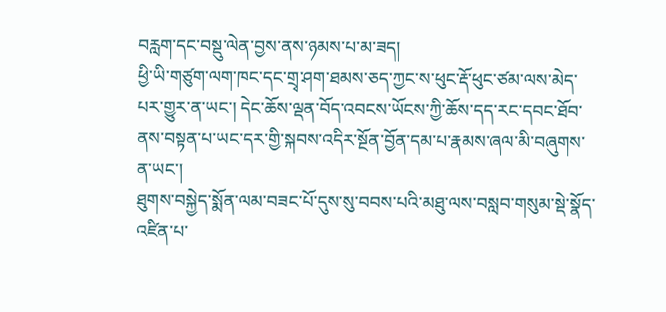བརླག་དང་བསྡུ་ལེན་བྱས་ནས་ཉམས་པ་མ་ཟད།
ཕྱི་ཡི་གཙུག་ལག་ཁང་དང་གྲྭ་ཤག་ཐམས་ཅད་ཀྱང་ས་ཕུང་རྡོ་ཕུང་ཙམ་ལས་མེད་པར་གྱུར་ན་ཡང་། དེང་ཆོས་ལྡན་བོད་འབངས་ཡོངས་ཀྱི་ཆོས་དད་རང་དབང་ཐོབ་ནས་བསྟན་པ་ཡང་དར་གྱི་སྐབས་འདིར་སྔོན་བྱོན་དམ་པ་རྣམས་ཞལ་མི་བཞུགས་ན་ཡང་།
ཐུགས་བསྐྱེད་སྨོན་ལམ་བཟང་པོ་དུས་སུ་བབས་པའི་མཐུ་ལས་བསླབ་གསུམ་སྡེ་སྣོད་འཛིན་པ་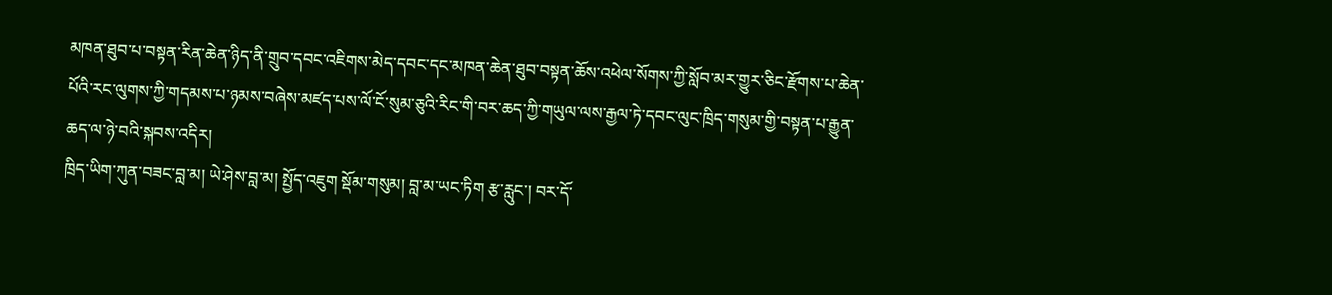མཁན་ཐུབ་པ་བསྟན་རིན་ཆེན་ཉིད་ནི་གྲུབ་དབང་འཇིགས་མེད་དབང་དང་མཁན་ཆེན་ཐུབ་བསྟན་ཆོས་འཕེལ་སོགས་ཀྱི་སློབ་མར་གྱུར་ཅིང་རྫོགས་པ་ཆེན་པོའི་རང་ལུགས་ཀྱི་གདམས་པ་ཉམས་བཞེས་མཛད་པས་ལོ་ངོ་སུམ་ཅུའི་རིང་གི་བར་ཆད་ཀྱི་གཡུལ་ལས་རྒྱལ་ཏེ་དབང་ལུང་ཁྲིད་གསུམ་གྱི་བསྟན་པ་རྒྱུན་ཆད་ལ་ཉེ་བའི་སྐབས་འདིར།
ཁྲིད་ཡིག་ཀུན་བཟང་བླ་མ། ཡེ་ཤེས་བླ་མ། སྤྱོད་འཇུག སྡོམ་གསུམ། བླ་མ་ཡང་ཏིག རྩ་རླུང་། བར་དོ་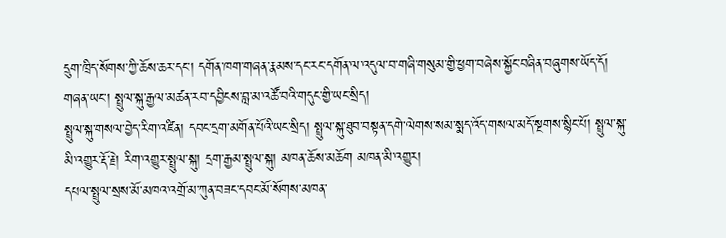དྲུག་ཁྲིད་སོགས་ཀྱི་ཆོས་ཆར་དང་། དགོན་ཁག་གཞན་རྣམས་དང་རང་དགོན་ལ་འདུལ་བ་གཞི་གསུམ་གྱི་ཕྱག་བཞེས་སྐྱོང་བཞིན་བཞུགས་ཡོད་དོ། གཞན་ཡང་། སྤྲུལ་སྐུ་རྒྱལ་མཚན་རབ་དབྱིངས་བླ་མ་འཚོ་བའི་གདུང་གྱི་ཡང་སྲིད།
སྤྲུལ་སྐུ་གསལ་བྱེད་རིག་འཛིན། དབང་དྲག་མགོན་པོའི་ཡང་སྲིད། སྤྲུལ་སྐུ་ཐུབ་བསྟན་དགེ་ལེགས་སམ་སྨད་འོད་གསལ་མདོ་སྔགས་སྙིང་པོ། སྤྲུལ་སྐུ་མི་འགྱུར་རྡོ་རྗེ། རིག་འགྱུར་སྤྲུལ་སྐུ། དྲག་རྒྱམ་སྤྲུལ་སྐུ། མཁན་ཆོས་མཆོག མཁན་མི་འགྱུར།
དཔལ་སྤྲུལ་སྲས་མོ་མཁའ་འགྲོ་མ་ཀུན་བཟང་དབང་མོ་སོགས་མཁན་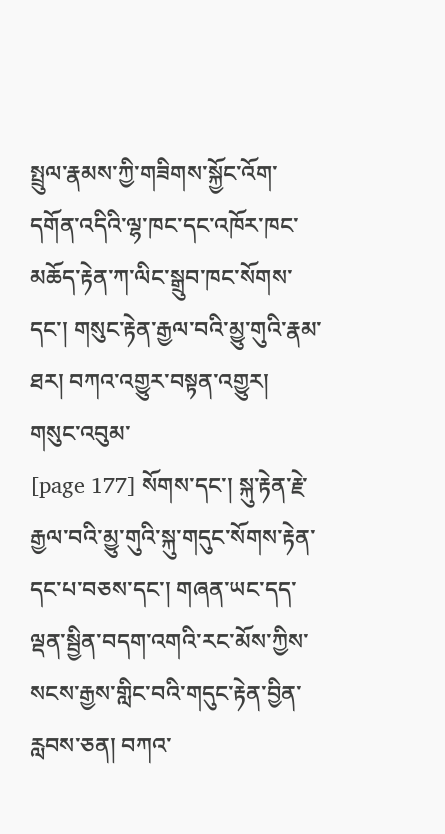སྤྲུལ་རྣམས་ཀྱི་གཟིགས་སྐྱོང་འོག་དགོན་འདིའི་ལྷ་ཁང་དང་འཁོར་ཁང་མཆོད་རྟེན་ཀ་ལིང་སྒྲུབ་ཁང་སོགས་དང་། གསུང་རྟེན་རྒྱལ་བའི་མྱུ་གུའི་རྣམ་ཐར། བཀའ་འགྱུར་བསྟན་འགྱུར། གསུང་འབུམ་
[page 177] སོགས་དང་། སྐུ་རྟེན་རྗེ་རྒྱལ་བའི་མྱུ་གུའི་སྐུ་གདུང་སོགས་རྟེན་དང་པ་བཅས་དང་། གཞན་ཡང་དད་ལྡན་སྦྱིན་བདག་འགའི་རང་མོས་ཀྱིས་སངས་རྒྱས་གླིང་བའི་གདུང་རྟེན་བྱིན་རླབས་ཅན། བཀའ་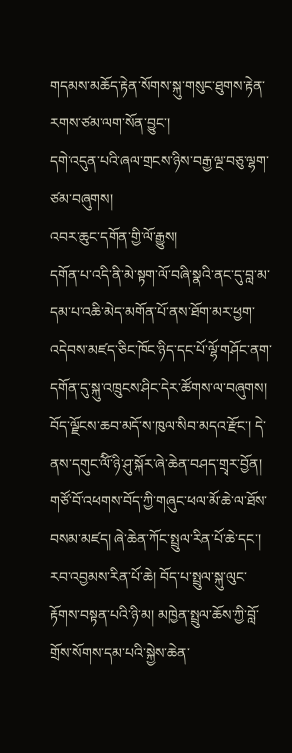གདམས་མཆོད་རྟེན་སོགས་སྐུ་གསུང་ཐུགས་རྟེན་རགས་ཙམ་ལག་སོན་བྱུང་།
དགེ་འདུན་པའི་ཞལ་གྲངས་ཉིས་བརྒྱ་ལྔ་བཅུ་ལྷག་ཙམ་བཞུགས།
འབར་ཆུང་དགོན་གྱི་ལོ་རྒྱུས།
དགོན་པ་འདི་ནི་མེ་སྟག་ལོ་བཞི་སྣའི་ནང་དུ་བླ་མ་དམ་པ་འཆི་མེད་མགོན་པོ་ནས་ཐོག་མར་ཕྱག་འདེབས་མཛད་ཅིང་ཁོང་ཉིད་དང་པོ་ལྷོ་གཤོང་ནག་དགོན་དུ་སྐུ་འཁྲུངས་ཤིང་དེར་ཚོགས་ལ་བཞུགས། བོད་ལྗོངས་ཆབ་མདོ་ས་ཁུལ་སིབ་མདའ་རྫོང་། དེ་ནས་དགུང་ལོི་ཉི་ཤུ་སྐོར་ཞེ་ཆེན་བཤད་གྲྭར་བྱོན།
གཙོ་བོ་འཕགས་བོད་ཀྱི་གཞུང་ཕལ་མོ་ཆེ་ལ་ཐོས་བསམ་མཛད། ཞེ་ཆེན་ཀོང་སྤྲུལ་རིན་པོ་ཆེ་དང་། རབ་འབྱམས་རིན་པོ་ཆེ། བོད་པ་སྤྲུལ་སྐུ་ལུང་རྟོགས་བསྟན་པའི་ཉི་མ། མཁྱེན་སྤྲུལ་ཆོས་ཀྱི་བློ་གྲོས་སོགས་དམ་པའི་སྐྱེས་ཆེན་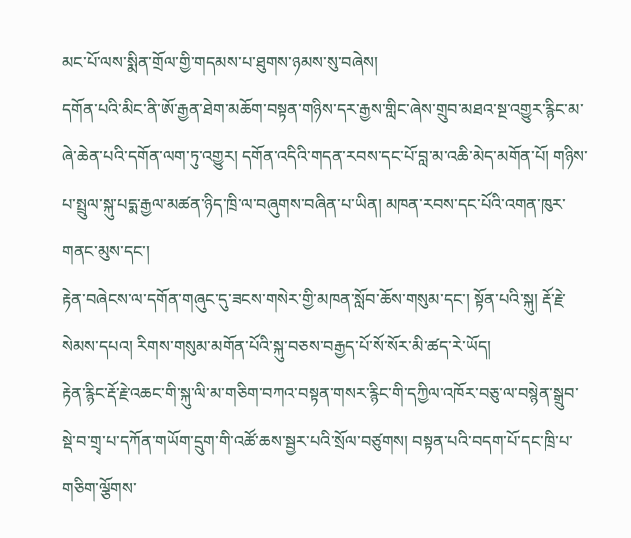མང་པོ་ལས་སྨིན་གྲོལ་གྱི་གདམས་པ་ཐུགས་ཉམས་སུ་བཞེས།
དགོན་པའི་མིང་ནི་ཨོ་རྒྱན་ཐེག་མཆོག་བསྟན་གཉིས་དར་རྒྱས་གླིང་ཞེས་གྲུབ་མཐའ་སྔ་འགྱུར་རྙིང་མ་ཞེ་ཆེན་པའི་དགོན་ལག་ཏུ་འགྱུར། དགོན་འདིའི་གདན་རབས་དང་པོ་བླ་མ་འཆི་མེད་མགོན་པོ། གཉིས་པ་སྤྲུལ་སྐུ་པདྨ་རྒྱལ་མཚན་ཉིད་ཁྲི་ལ་བཞུགས་བཞིན་པ་ཡིན། མཁན་རབས་དང་པོའི་འགན་ཁུར་གནང་མུས་དང་།
རྟེན་བཞེངས་ལ་དགོན་གཞུང་དུ་ཟངས་གསེར་གྱི་མཁན་སློབ་ཆོས་གསུམ་དང་། སྟོན་པའི་སྐུ། རྡོ་རྗེ་སེམས་དཔའ། རིགས་གསུམ་མགོན་པོའི་སྐུ་བཅས་བརྒྱད་པོ་སོ་སོར་མི་ཚད་རེ་ཡོད།
རྟེན་རྙིང་རྡོ་རྗེ་འཆང་གི་སྐུ་ལི་མ་གཅིག་བཀའ་བསྟན་གསར་རྙིང་གི་དཀྱིལ་འཁོར་བཅུ་ལ་བསྙེན་སྒྲུབ་སྡེ་བ་གྲྭ་པ་དཀོན་གཡོག་དྲུག་གི་འཚོ་ཆས་སྦྱར་པའི་སྲོལ་བཙུགས། བསྟན་པའི་བདག་པོ་དང་ཁྲི་པ་གཅིག་ལྕོགས་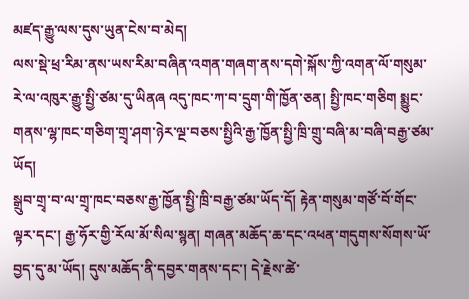མཛད་རྒྱུ་ལས་དུས་ཡུན་ངེས་བ་མེད།
ལས་སྡེ་ཕྲ་རིམ་ནས་ཡས་རིམ་བཞིན་འགན་གཞག་ནས་དགེ་སྐོས་ཀྱི་འགན་ལོ་གསུམ་རེ་ལ་འཁུར་རྒྱུ་སྤྱི་ཙམ་དུ་ཡིནཞ འདུ་ཁང་ཀ་བ་དྲུག་གི་ཁྱོན་ཅན། སྤྱི་ཁང་གཅིག སྨྱུང་གནས་ལྷ་ཁང་གཅིག་གྲྭ་ཤག་ཉེར་ལྔ་བཅས་སྤྱིའི་རྒྱ་ཁྱོན་སྤྱི་ཁྲི་གྲུ་བཞི་མ་བཞི་བརྒྱ་ཙམ་ཡོད།
སྒྲུབ་གྲྭ་བ་ལ་གྲྭ་ཁང་བཅས་རྒྱ་ཁྱོན་སྤྱི་ཁྲི་བརྒྱ་ཙམ་ཡོད་དོ། རྟེན་གསུམ་གཙོ་བོ་གོང་ལྟར་དང་། རྒྱ་ཧོར་གྱི་རོལ་མོ་སིལ་སྙན། གཞན་མཆོད་ཆ་དང་འཕན་གདུགས་སོགས་ཡོ་བྱད་དུ་མ་ཡོད། དུས་མཆོད་ནི་དབྱར་གནས་དང་། དེ་རྗེས་ཚེ་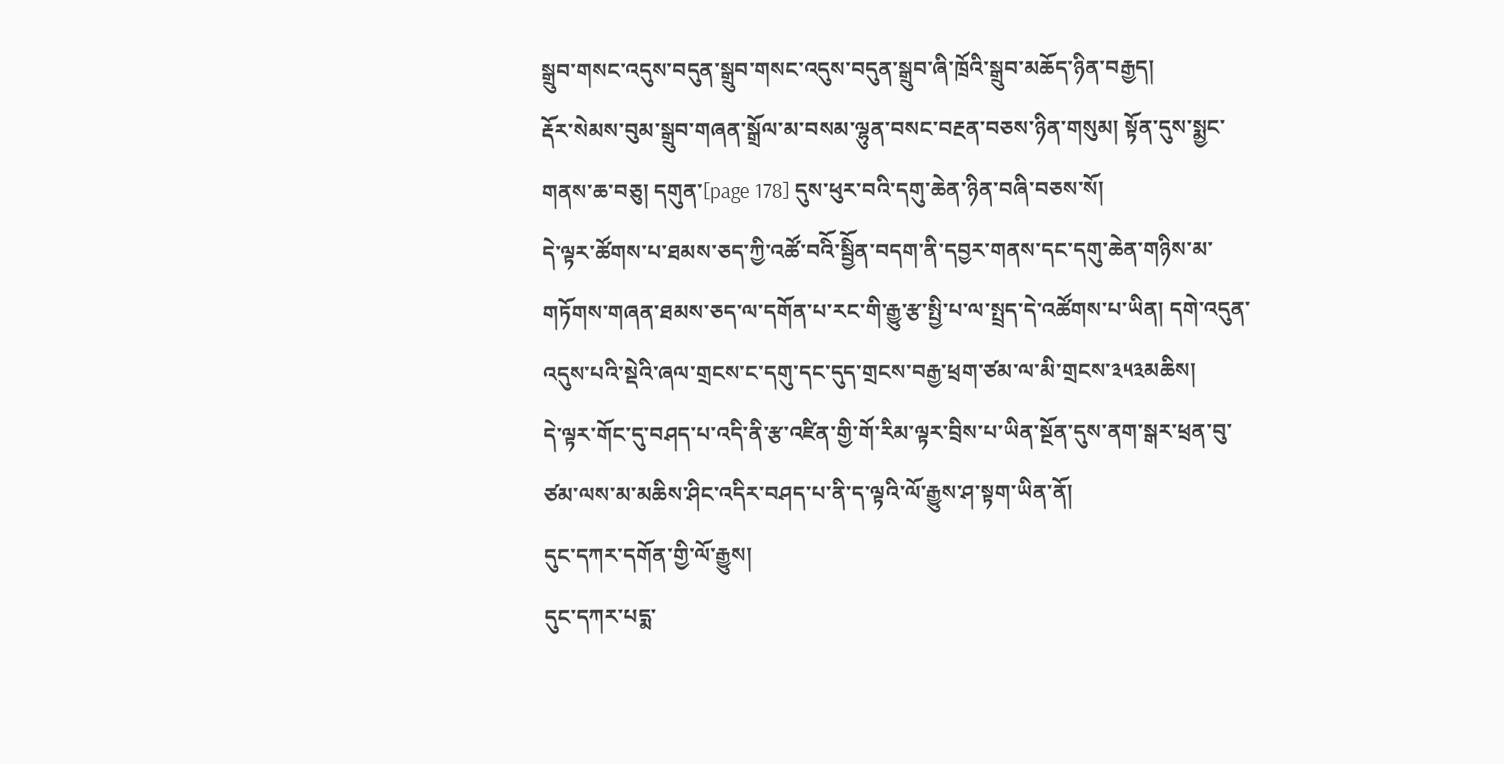སྒྲུབ་གསང་འདུས་བདུན་སྒྲུབ་གསང་འདུས་བདུན་སྒྲུབ་ཞི་ཁྲོའི་སྒྲུབ་མཆོད་ཉིན་བརྒྱད།
རྡོར་སེམས་བུམ་སྒྲུབ་གཞན་སྒྲོལ་མ་བསམ་ལྷུན་བསང་བརྔན་བཅས་ཉིན་གསུམ། སྟོན་དུས་སྨྱང་གནས་ཆ་བཅུ། དགུན་[page 178] དུས་ཕུར་བའི་དགུ་ཆེན་ཉིན་བཞི་བཅས་སོ།
དེ་ལྟར་ཚོགས་པ་ཐམས་ཅད་ཀྱི་འཚོ་བའིོ་སྦྱིོན་བདག་ནི་དབྱར་གནས་དང་དགུ་ཆེན་གཉིས་མ་གཏོགས་གཞན་ཐམས་ཅད་ལ་དགོན་པ་རང་གི་རྒྱུ་རྩ་སྤྱི་པ་ལ་སྤྲད་དེ་འཚོགས་པ་ཡིན། དགེ་འདུན་འདུས་པའི་སྡེའི་ཞལ་གྲངས་ང་དགུ་དང་དུད་གྲངས་བརྒྱ་ཕྲག་ཙམ་ལ་མི་གྲངས་༣༥༣མཆིས།
དེ་ལྟར་གོང་དུ་བཤད་པ་འདི་ནི་རྩ་འཛིན་གྱི་གོ་རིམ་ལྟར་བྲིས་པ་ཡིན་སྔོན་དུས་ནག་སྒར་ཕྲན་བུ་ཙམ་ལས་མ་མཆིས་ཤིང་འདིར་བཤད་པ་ནི་ད་ལྟའི་ལོ་རྒྱུས་ཤ་སྟག་ཡིན་ནོ།
དུང་དཀར་དགོན་གྱི་ལོ་རྒྱུས།
དུང་དཀར་པདྨ་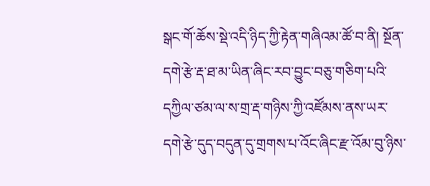སྒང་གོ་ཆོས་སྡེ་འདི་ཉིད་ཀྱི་རྟེན་གཞིའམ་ཚོ་བ་ནི། སྔོན་དགེ་རྩེ་རྡ་ཐ་མ་ཡིན་ཞིང་རབ་བྱུང་བཅུ་གཅིག་པའི་དཀྱིལ་ཙམ་ལ་ས་གྲ་རྡ་གཉིས་ཀྱི་འཛོམས་ནས་ཡར་དགེ་རྩེ་དུད་བདུན་དུ་གྲགས་པ་འོང་ཞིང་རྫ་འོམ་བུ་ཉིས་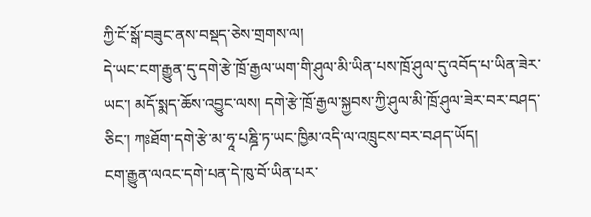ཀྱི་ངོ་སྒོ་བཟུང་ནས་བསྡད་ཅེས་གྲགས་ལ།
དེ་ཡང་ངག་རྒྱུན་དུ་དགེ་རྩེ་ཁྲོ་རྒྱལ་ཡག་གི་ཤུལ་མི་ཡིན་པས་ཁྲོ་ཤུལ་དུ་འབོད་པ་ཡིན་ཟེར་ཡང་། མདོ་སྨད་ཆོས་འབྱུང་ལས། དགེ་རྩེ་ཁྲོ་རྒྱལ་སྐྱབས་ཀྱི་ཤུལ་མི་ཁྲོ་ཤུལ་ཟེར་བར་བཤད་ཅིང་། ཀཿཐོག་དགེ་རྩེ་མ་ཧཱ་པཎྜི་ཏ་ཡང་ཁྱིམ་འདི་ལ་འཁྲུངས་བར་བཤད་ཡོད།
ངག་རྒྱུན་ལའང་དགེ་པན་དེ་ཁུ་བོ་ཡིན་པར་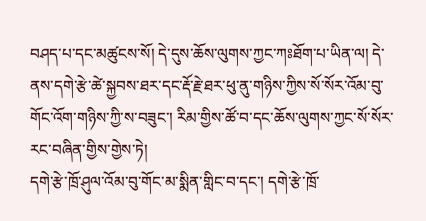བཤད་པ་དང་མཚུངས་སོ། དེ་དུས་ཆོས་ལུགས་ཀྱང་ཀཿཐོག་པ་ཡིན་ལ། དེ་ནས་དགེ་རྩེ་ཚེ་སྐྱབས་ཐར་དང་རྡོ་རྗེ་ཐར་ཕུ་ནུ་གཉིས་ཀྱིས་སོ་སོར་འོམ་བུ་གོང་འོག་གཉིས་ཀྱི་ས་བཟུང་། རིམ་གྱིས་ཚོ་བ་དང་ཆོས་ལུགས་ཀྱང་སོ་སོར་རང་བཞིན་གྱིས་གྱེས་ཏེ།
དགེ་རྩེ་ཁྲོ་ཤུལ་འོམ་བུ་གོང་མ་སྨིན་གླིང་བ་དང་། དགེ་རྩེ་ཁྲོ་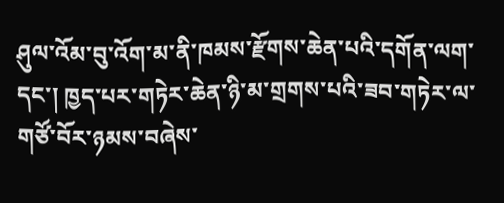ཤུལ་འོམ་བུ་འོག་མ་ནི་ཁམས་རྫོགས་ཆེན་པའི་དགོན་ལག་དང་། ཁྱད་པར་གཏེར་ཆེན་ཉི་མ་གྲགས་པའི་ཟབ་གཏེར་ལ་གཙོ་བོར་ཉམས་བཞེས་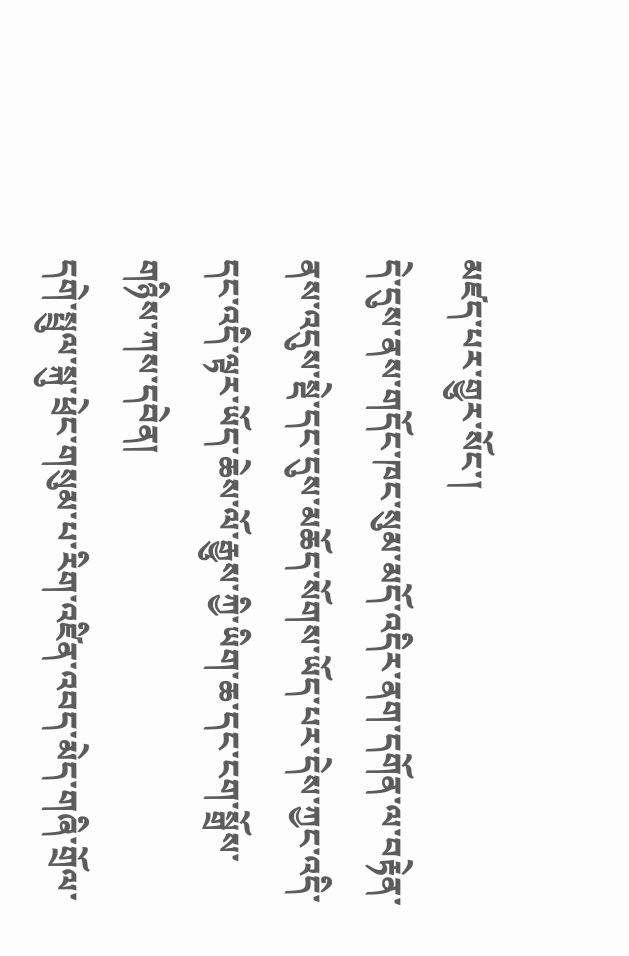མཛད་པར་གྱུར་སོང་།
དེ་དུས་ནས་གདོང་ཁང་སུམ་མདོ་འདིར་ནག་དགོན་ལ་བརྟེན་ནས་འདུས་སྡེ་དང་དུས་མཆོད་སོགས་ཡོད་པར་དེས་ཀྱང་འདི་དང་འདི་ལྟར་ཡོད་ཆེས་ལོ་རྒྱུས་ཀྱི་ཡིག་ཆ་དང་ངག་སྒྲོས་གཉིས་ཀས་དབེན།
དགེ་སྤྲུལ་སྐུ་ཕྲེང་གསུམ་པ་རིག་འཛིན་འབད་མེད་གཞི་གྲོལ་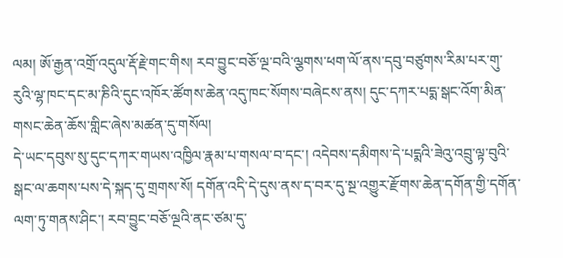ལམ། ཨོ་རྒྱན་འགྲོ་འདུལ་རྡོ་རྗེ་གང་གིས། རབ་བྱུང་བཅོ་ལྔ་བའི་ལྕགས་ཕག་ལོ་ནས་དབུ་བཙུགས་རིམ་པར་གུ་རུའི་ལྷ་ཁང་དང་མ་ཎིའི་དུང་འཁོར་ཚོགས་ཆེན་འདུ་ཁང་སོགས་བཞེངས་ནས། དུང་དཀར་པདྨ་སྒང་འོག་མིན་གསང་ཆེན་ཆོས་གླིང་ཞེས་མཚན་དུ་གསོལ།
དེ་ཡང་དབུས་སུ་དུང་དཀར་གཡས་འཁྱིལ་རྣམ་པ་གསལ་བ་དང་། འདེབས་དམིགས་དེ་པདྨའི་ཟེའུ་འབྲུ་ལྟ་བུའི་སྒང་ལ་ཆགས་པས་དེ་སྐད་དུ་གྲགས་སོ། དགོན་འདི་དེ་དུས་ནས་ད་བར་དུ་སྔ་འགྱུར་རྫོགས་ཆེན་དགོན་གྱི་དགོན་ལག་ཏུ་གནས་ཤིང་། རབ་བྱུང་བཅོ་ལྔའི་ནང་ཙམ་དུ་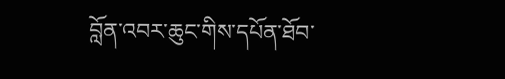བློན་འབར་ཆུང་གིས་དཔོན་ཐོབ་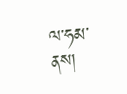ལ་ཧམ་ནས།